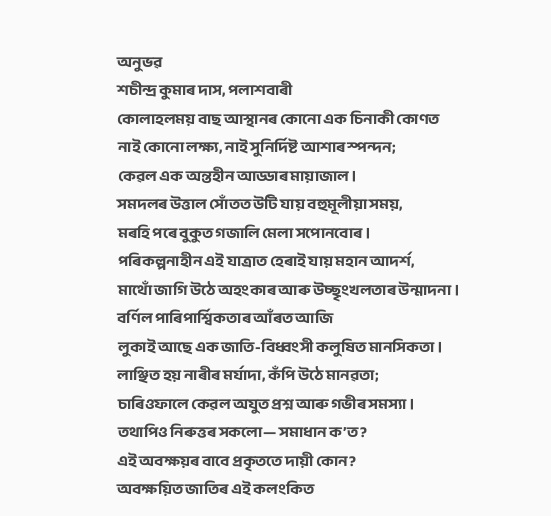অনুভৱ
শচীন্দ্ৰ কুমাৰ দাস, পলাশবাৰী
কোলাহলময় বাছ আস্থানৰ কোনো এক চিনাকী কোণত
নাই কোনো লক্ষ্য, নাই সুনিৰ্দিষ্ট আশাৰ স্পন্দন;
কেৱল এক অন্তহীন আড্ডাৰ মায়াজাল।
সমদলৰ উত্তাল সোঁতত উটি যায় বহুমূলীয়া সময়,
মৰহি পৰে বুকুত গজালি মেলা সপোনবোৰ।
পৰিকল্পনাহীন এই যাত্ৰাত হেৰাই যায় মহান আদৰ্শ,
মাথোঁ জাগি উঠে অহংকাৰ আৰু উচ্ছৃংখলতাৰ উন্মাদনা।
বৰ্ণিল পাৰিপাৰ্শ্বিকতাৰ আঁৰত আজি
লুকাই আছে এক জাতি-বিধ্বংসী কলুষিত মানসিকতা।
লাঞ্ছিত হয় নাৰীৰ মৰ্যাদা, কঁপি উঠে মানৱতা;
চাৰিওফালে কেৱল অযুত প্ৰশ্ন আৰু গভীৰ সমস্যা।
তথাপিও নিৰুত্তৰ সকলো— সমাধান ক’ত?
এই অবক্ষয়ৰ বাবে প্ৰকৃততে দায়ী কোন?
অবক্ষয়িত জাতিৰ এই কলংকিত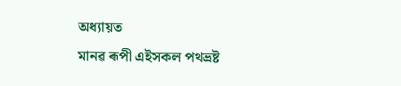অধ্যায়ত
মানৱ ৰূপী এইসকল পথভ্ৰষ্ট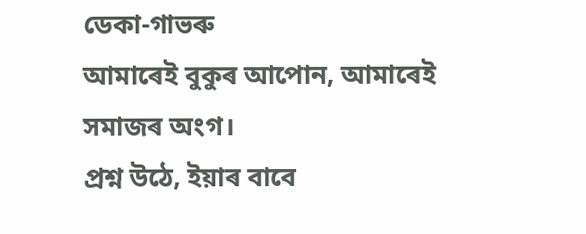ডেকা-গাভৰু
আমাৰেই বুকুৰ আপোন, আমাৰেই সমাজৰ অংগ।
প্ৰশ্ন উঠে, ইয়াৰ বাবে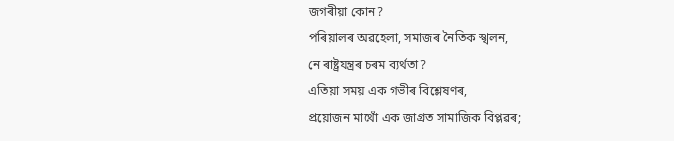জগৰীয়া কোন?
পৰিয়ালৰ অৱহেলা, সমাজৰ নৈতিক স্খলন,
নে ৰাষ্ট্ৰযন্ত্ৰৰ চৰম ব্যৰ্থতা?
এতিয়া সময় এক গভীৰ বিশ্লেষণৰ,
প্ৰয়োজন মাথোঁ এক জাগ্ৰত সামাজিক বিপ্লৱৰ;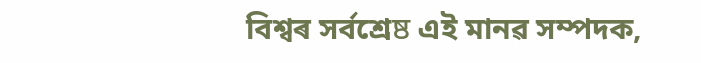বিশ্বৰ সৰ্বশ্ৰেष्ठ এই মানৱ সম্পদক,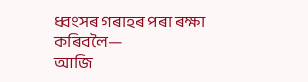ধ্বংসৰ গৰাহৰ পৰা ৰক্ষা কৰিবলৈ—
আজি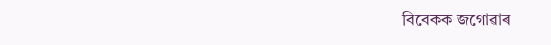বিবেকক জগোৱাৰ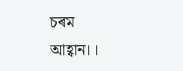চৰম আহ্বান।।